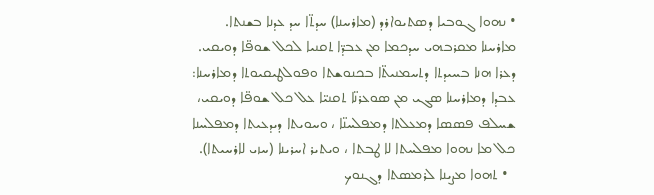• ܢܗܘܐ ܓܘܒܝܐ ܕܣܬܝܘܐܪܕ (ܡܐܪܚܢܐ) ܚܕܬ̈ܐ ܚܕ ܥܕܢܐ ܒܫܢܬܐ. ܡܐܪܚܢܐ ܡܩܪܒܗܝ ܚܕܟܡܐ ܡܢ ܥܒܕ̈ܐ ܬܩܢܝܐ ܠܟܠ ܫܘܦ̈ܐ ܕܘܝܩܝ. ܕܥܪܐ ܗܢܐ ܒܚܝܕܬܐ ܕܬܚܡܢܝܬ̈ܐ ܒܟܢܘܫܬܐ ܘܦܘܠܛܝܩܝܘܬܐ ܕܡܐܪܚܢܐ: ܥܒܕܐ ܕܡܐܪܚܢܐ ܣܓܝ ܡܢ ܣܘܥܪܢ̈ܐ ܬܩܢܝ̈ܐ ܥܠ ܟܠ ܫܘܦ̈ܐ ܕܘܝܩܝ، ܫܚܠܦ ܦܣܣܐ ܕܡܥܠܬܐ ܕܡܦܠܚܢ̈ܐ ، ܘܚܘܝܬܐ ܕܝܕܥܝܬܐ ܕܡܦܠܚܢܐ ܟܠ ܡܐ ܢܗܘܐ ܡܦܠܚܬܐ ܠܐ ܛܒܬܐ ، ܘܝܬܝܪ ܐܚܪܝܢܐ (ܚܙܝ ܠܐܪܚܝܬܐ).
  • ܬܗܘܐ ܡܨܝܢܐ ܠܪܡܣܬܐ ܕܓܢܘܟ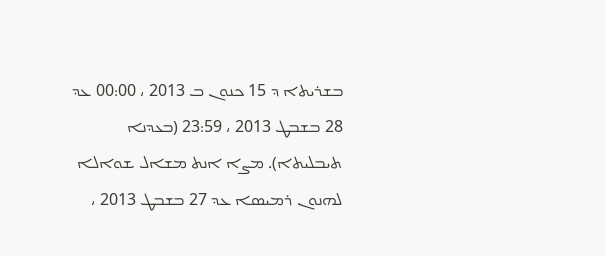ܒܫܪܝܬܐ ܕ 15 ܟܢܘܢ ܒ 2013 ، 00:00 ܥܕ 28 ܒܫܒܛ 2013 ، 23:59 (ܒܥܕܢܐ ܬܝܒܠܝܬܐ). ܡܨܐ ܐܢܬ ܡܫܐܠ ܫܘܐܠܐ ܠܗܢܘܢ ܪܡܝܣܐ ܥܕ 27 ܒܫܒܛ 2013 ،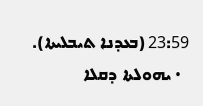23:59 (ܒܥܕܢܐ ܬܝܒܠܝܬܐ).
  • ܝܗܘܠܬܐ ܕܩܠܐ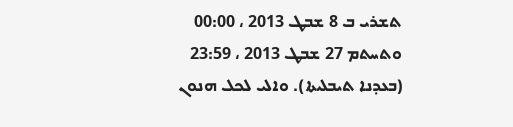ܬܫܪܝ ܒ 8 ܫܒܛ 2013 ، 00:00 ܘܬܚܬܡ 27 ܫܒܛ 2013 ، 23:59 (ܒܥܕܢܐ ܬܝܒܠܝܬܐ). ܘܐܠܝ ܠܟܠ ܗܢܘܢ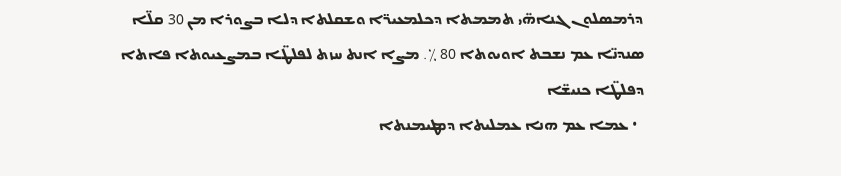ܕܪܡܣܠܘܢ ܓܢܐܗ̈ܝ ܬܡܡܬܐ ܕܟܠܡܥܝܪ̈ܐ ܘܫܩܠܬܐ ܕܠܐ ܒܨܘܪܐ ܡܢ 30 ܩܠ̈ܐ ܣܢܕܢ̈ܐ ܥܡ ܢܫܒܬ ܐܘܝܘܬܐ 80 ٪. ܡܨܐ ܐܢܬ ܚܙܬ ܠܦܠܛ̈ܐ ܒܡܨܥܝܘܬܐ ܦܐܬܐ ܕܦܠܛ̈ܐ ܟܢܝܫ̈ܐ
  • ܥܡܐ ܥܡ ܗܢܐ ܥܡܠܝܬܐ ܕܡܛܝܡܢܬܐ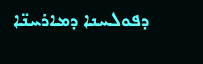ܕܦܘܠܚܢܐ ܕܡܐܪܚܢ̈ܐ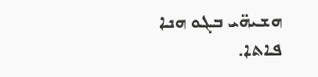ܗܫܝܗ̈ܝ ܒܓܘ ܗܢܐ ܦܐܬܐ.